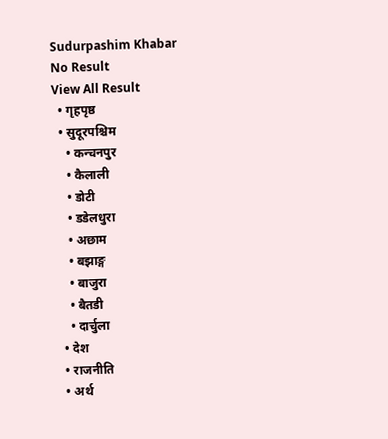Sudurpashim Khabar
No Result
View All Result
  • गृहपृष्ठ
  • सुदूरपश्चिम
    • कन्चनपुर
    • कैलाली
    • डोटी
    • डडेलधुरा
    • अछाम
    • बझाङ्ग
    • बाजुरा
    • बैतडी
    • दार्चुला
  • देश
  • राजनीति
  • अर्थ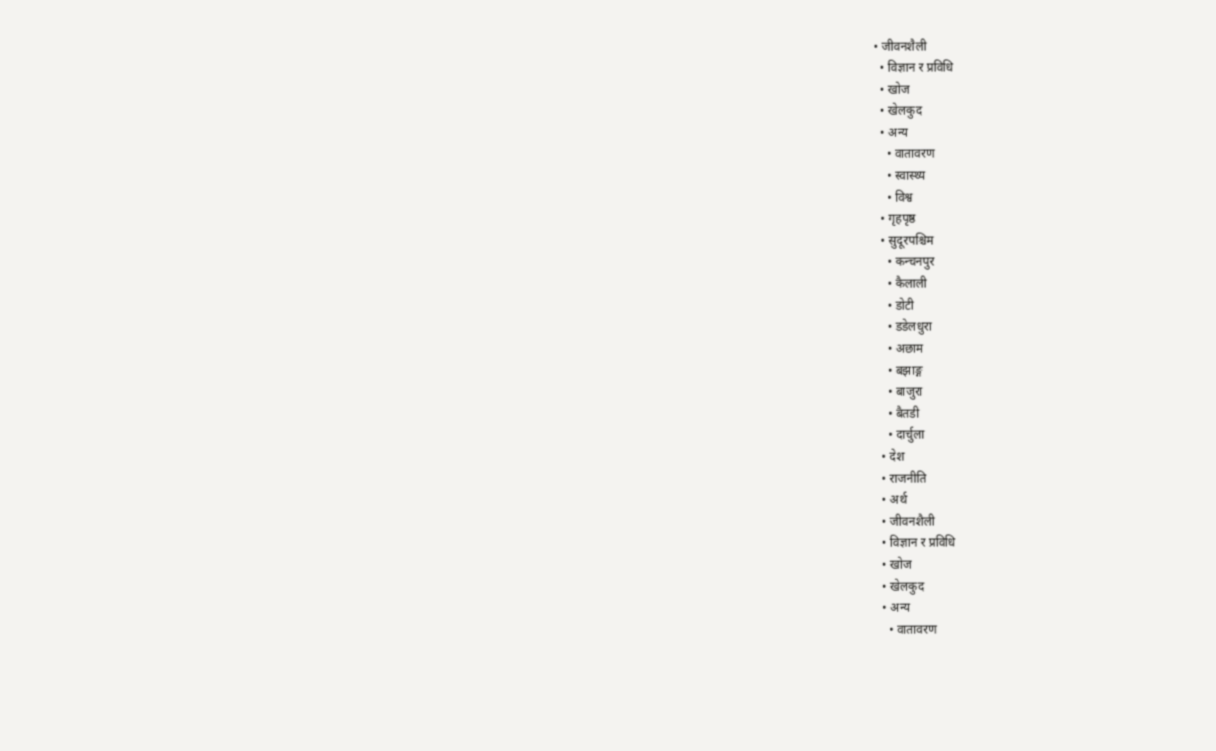• जीवनशैली
  • विज्ञान र प्रविधि
  • खोज
  • खेलकुद
  • अन्य
    • वातावरण
    • स्वास्थ्य
    • विश्व
  • गृहपृष्ठ
  • सुदूरपश्चिम
    • कन्चनपुर
    • कैलाली
    • डोटी
    • डडेलधुरा
    • अछाम
    • बझाङ्ग
    • बाजुरा
    • बैतडी
    • दार्चुला
  • देश
  • राजनीति
  • अर्थ
  • जीवनशैली
  • विज्ञान र प्रविधि
  • खोज
  • खेलकुद
  • अन्य
    • वातावरण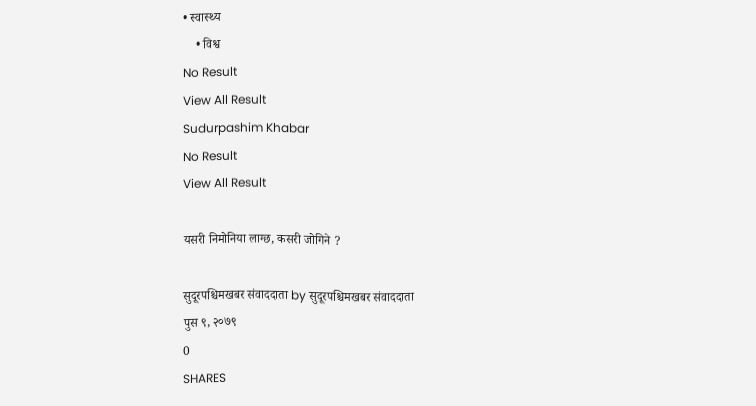• स्वास्थ्य
    • विश्व
No Result
View All Result
Sudurpashim Khabar
No Result
View All Result

यसरी निमोनिया लाग्छ, कसरी जोगिने ?

सुदूरपश्चिमखबर संवाददाता by सुदूरपश्चिमखबर संवाददाता
पुस ९, २०७९
0
SHARES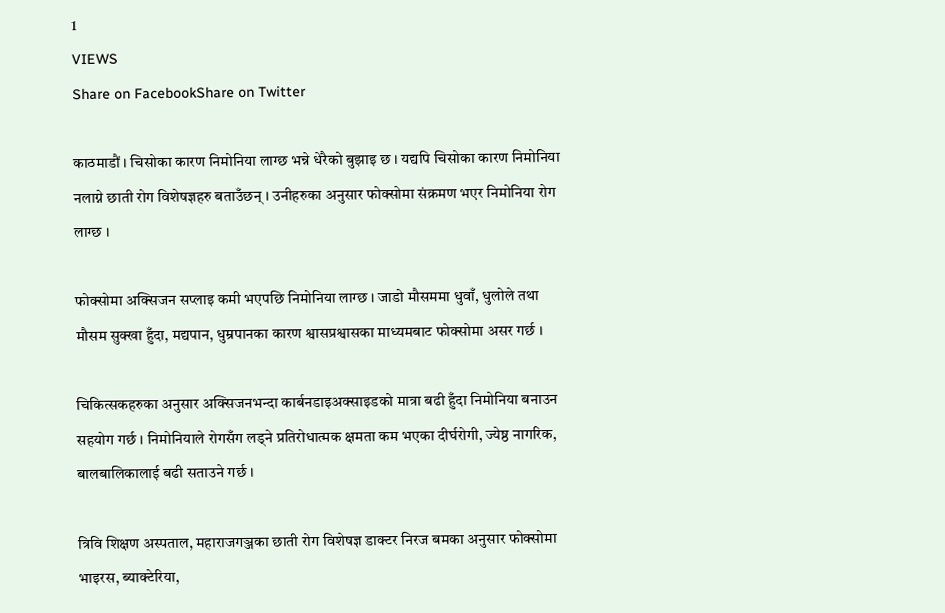1
VIEWS
Share on FacebookShare on Twitter

काठमाडौं । चिसोका कारण निमोनिया लाग्छ भन्ने धेरैको बुझाइ छ । यद्यपि चिसोका कारण निमोनिया नलाग्ने छाती रोग विशेषज्ञहरु बताउँछन् । उनीहरुका अनुसार फोक्सोमा संक्रमण भएर निमोनिया रोग लाग्छ ।

फोक्सोमा अक्सिजन सप्लाइ कमी भएपछि निमोनिया लाग्छ । जाडो मौसममा धुवाँ, धुलोले तथा मौसम सुक्खा हुँदा, मद्यपान, धुम्रपानका कारण श्वासप्रश्वासका माध्यमबाट फोक्सोमा असर गर्छ ।

चिकित्सकहरुका अनुसार अक्सिजनभन्दा कार्बनडाइअक्साइडको मात्रा बढी हुँदा निमोनिया बनाउन सहयोग गर्छ । निमोनियाले रोगसँग लड्ने प्रतिरोधात्मक क्षमता कम भएका दीर्घरोगी, ज्येष्ठ नागरिक, बालबालिकालाई बढी सताउने गर्छ ।

त्रिवि शिक्षण अस्पताल, महाराजगञ्जका छाती रोग विशेषज्ञ डाक्टर निरज बमका अनुसार फोक्सोमा भाइरस, ब्याक्टेरिया,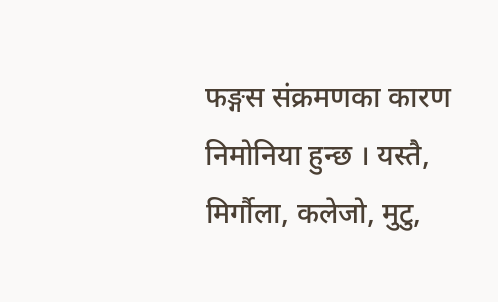फङ्गस संक्रमणका कारण निमोनिया हुन्छ । यस्तै, मिर्गौला, कलेजो, मुटु,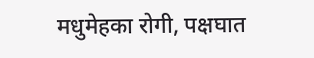मधुमेहका रोगी, पक्षघात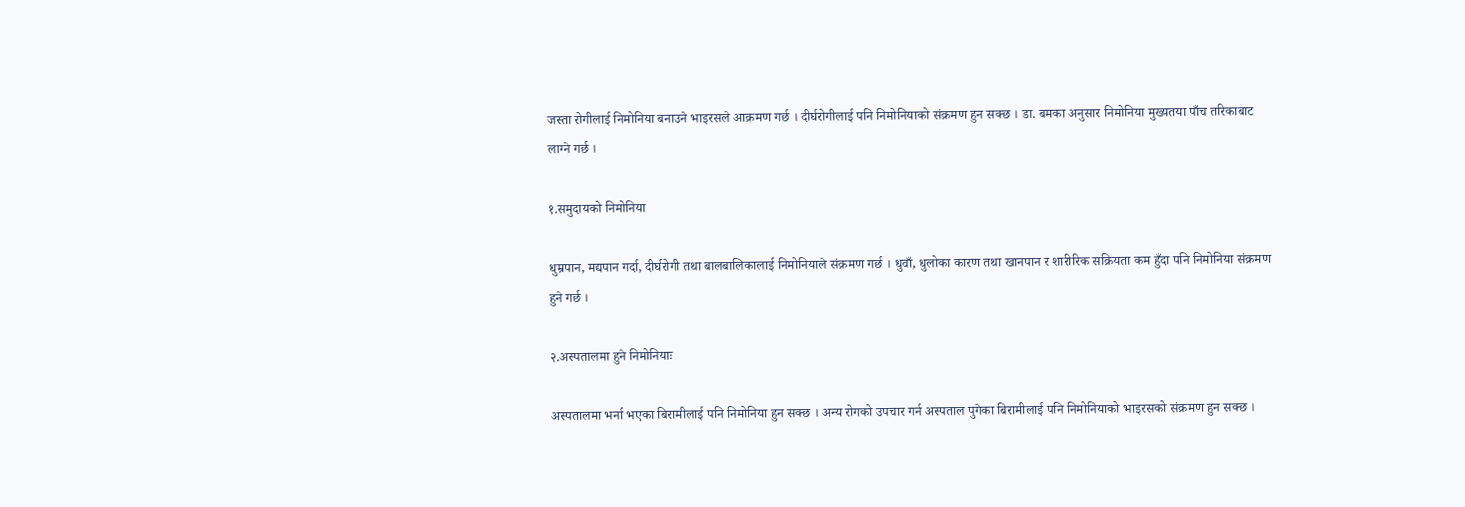जस्ता रोगीलाई निमोनिया बनाउने भाइरसले आक्रमण गर्छ । दीर्घरोगीलाई पनि निमोनियाको संक्रमण हुन सक्छ । डा. बमका अनुसार निमोनिया मुख्यतया पाँच तरिकाबाट लाग्ने गर्छ ।

१.समुदायको निमोनिया

धुम्रपान, मद्यपान गर्दा, दीर्घरोगी तथा बालबालिकालाई निमोनियाले संक्रमण गर्छ । धुवाँ, धुलोका कारण तथा खानपान र शारीरिक सक्रियता कम हुँदा पनि निमोनिया संक्रमण हुने गर्छ ।

२.अस्पतालमा हुने निमोनियाः

अस्पतालमा भर्ना भएका बिरामीलाई पनि निमोनिया हुन सक्छ । अन्य रोगको उपचार गर्न अस्पताल पुगेका बिरामीलाई पनि निमोनियाको भाइरसको संक्रमण हुन सक्छ ।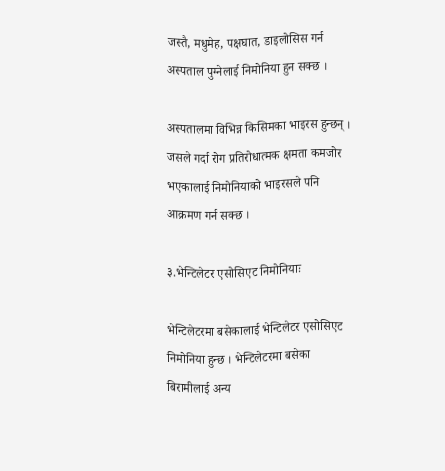जस्तै, मधुमेह, पक्षघात, डाइलोसिस गर्न अस्पताल पुग्नेलाई निमोनिया हुन सक्छ ।

अस्पतालमा विभिन्न किसिमका भाइरस हुन्छन् । जसले गर्दा रोग प्रतिरोधात्मक क्षमता कमजोर भएकालाई निमोनियाको भाइरसले पनि आक्रमण गर्न सक्छ ।

३.भेन्टिलेटर एसोसिएट निमोनियाः

भेन्टिलेटरमा बसेकालाई भेन्टिलेटर एसोसिएट निमोनिया हुन्छ । भेन्टिलेटरमा बसेका बिरामीलाई अन्य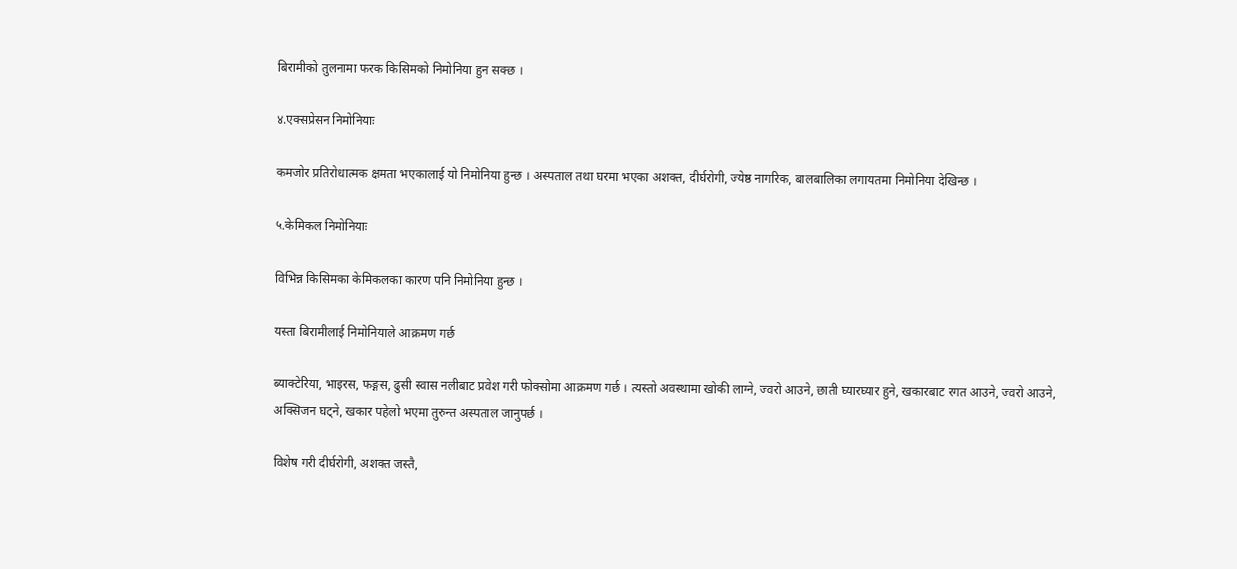बिरामीको तुलनामा फरक किसिमको निमोनिया हुन सक्छ ।

४.एक्सप्रेसन निमोनियाः

कमजोर प्रतिरोधात्मक क्षमता भएकालाई यो निमोनिया हुन्छ । अस्पताल तथा घरमा भएका अशक्त, दीर्घरोगी, ज्येष्ठ नागरिक, बालबालिका लगायतमा निमोनिया देखिन्छ ।

५.केमिकल निमोनियाः

विभिन्न किसिमका केमिकलका कारण पनि निमोनिया हुन्छ ।

यस्ता बिरामीलाई निमोनियाले आक्रमण गर्छ

ब्याक्टेरिया, भाइरस, फङ्गस, ढुसी स्वास नलीबाट प्रवेश गरी फोक्सोमा आक्रमण गर्छ । त्यस्तो अवस्थामा खोकी लाग्ने, ज्वरो आउने, छाती घ्यारघ्यार हुने, खकारबाट रगत आउने, ज्वरो आउने, अक्सिजन घट्ने, खकार पहेलो भएमा तुरुन्त अस्पताल जानुपर्छ ।

विशेष गरी दीर्घरोगी, अशक्त जस्तै,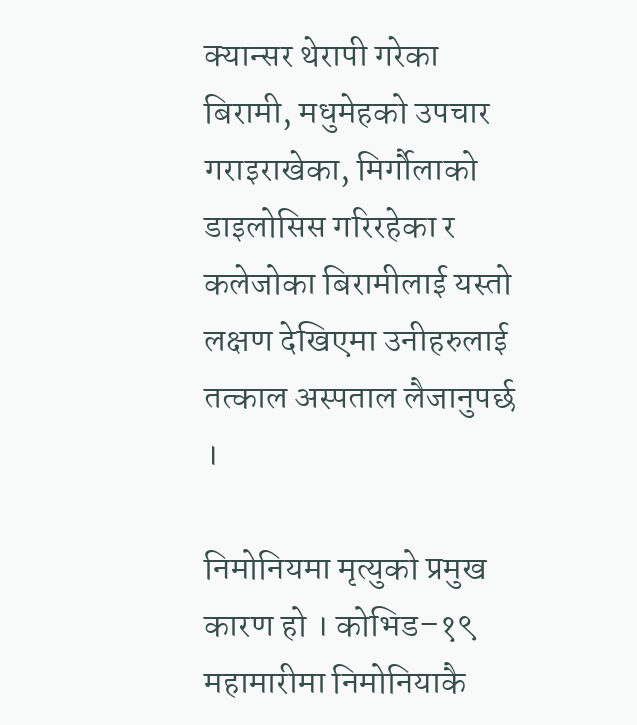क्यान्सर थेरापी गरेका बिरामी, मधुमेहको उपचार गराइराखेका, मिर्गौलाको डाइलोसिस गरिरहेका र कलेजोका बिरामीलाई यस्तो लक्षण देखिएमा उनीहरुलाई तत्काल अस्पताल लैजानुपर्छ ।

निमोनियमा मृत्युको प्रमुख कारण हो । कोभिड–१९ महामारीमा निमोनियाकै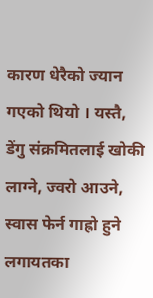कारण धेरैको ज्यान गएको थियो । यस्तै, डेंगु संक्रमितलाई खोकी लाग्ने, ज्वरो आउने, स्वास फेर्न गाह्रो हुने लगायतका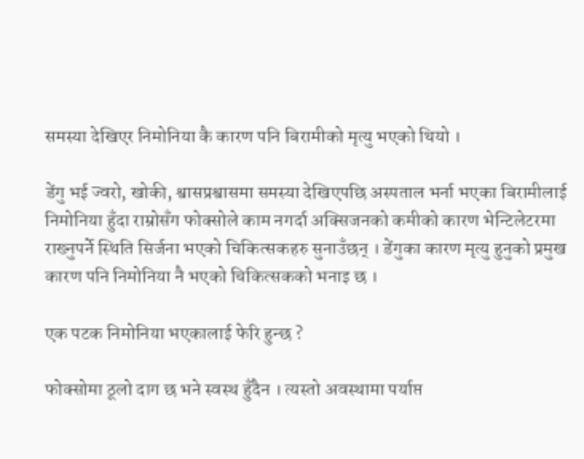समस्या देखिएर निमोनिया कै कारण पनि बिरामीको मृत्यु भएको थियो ।

डेंगु भई ज्वरो, खोकी, श्वासप्रश्वासमा समस्या देखिएपछि अस्पताल भर्ना भएका बिरामीलाई निमोनिया हुँदा राम्रोसँग फोक्सोले काम नगर्दा अक्सिजनको कमीको कारण भेन्टिलेटरमा राख्नुपर्ने स्थिति सिर्जना भएको चिकित्सकहरु सुनाउँछन् । डेंगुका कारण मृत्यु हुनुको प्रमुख कारण पनि निमोनिया नै भएको चिकित्सकको भनाइ छ ।

एक पटक निमोनिया भएकालाई फेरि हुन्छ ?

फोक्सोमा ठूलो दाग छ भने स्वस्थ हुँदैन । त्यस्तो अवस्थामा पर्याप्त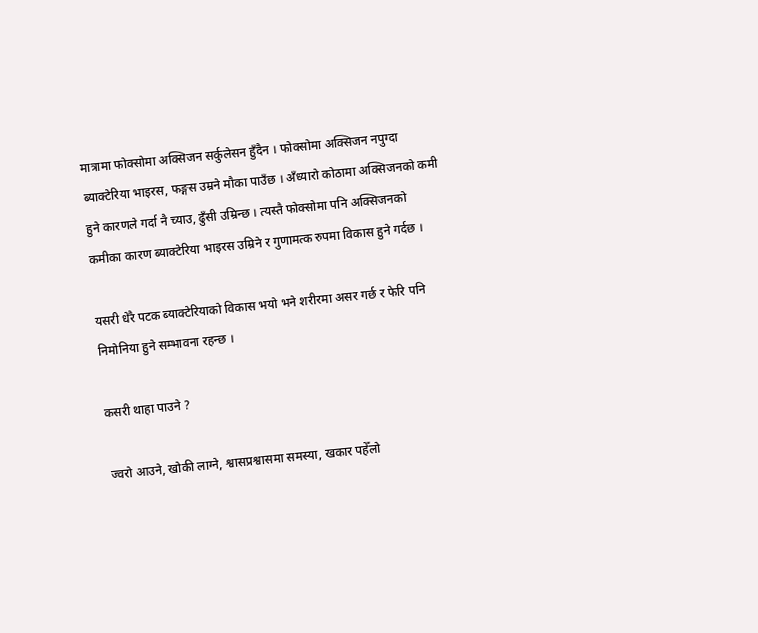मात्रामा फोक्सोमा अक्सिजन सर्कुलेसन हुँदैन । फोक्सोमा अक्सिजन नपुग्दा ब्याक्टेरिया भाइरस, फङ्गस उम्रने मौका पाउँछ । अँध्यारो कोठामा अक्सिजनको कमी हुने कारणले गर्दा नै च्याउ, ढुँसी उम्रिन्छ । त्यस्तै फोक्सोमा पनि अक्सिजनको कमीका कारण ब्याक्टेरिया भाइरस उम्रिने र गुणामत्क रुपमा विकास हुने गर्दछ ।

यसरी धेरै पटक ब्याक्टेरियाको विकास भयो भने शरीरमा असर गर्छ र फेरि पनि निमोनिया हुने सम्भावना रहन्छ ।

कसरी थाहा पाउने ?

ज्वरो आउने, खोकी लाग्ने, श्वासप्रश्वासमा समस्या, खकार पहेँलो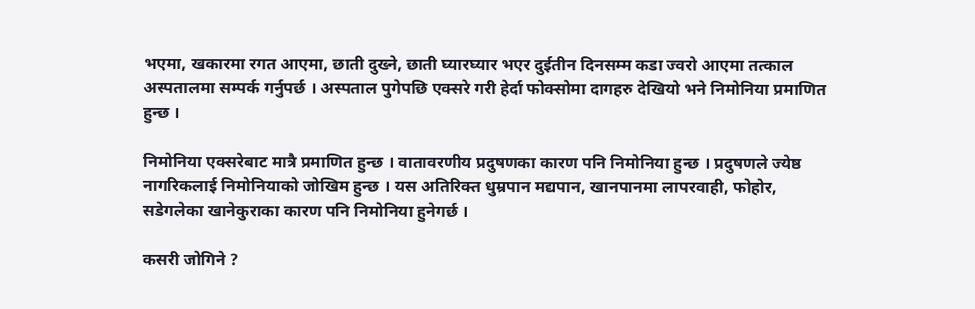भएमा, खकारमा रगत आएमा, छाती दुख्ने, छाती घ्यारघ्यार भएर दुईतीन दिनसम्म कडा ज्वरो आएमा तत्काल अस्पतालमा सम्पर्क गर्नुपर्छ । अस्पताल पुगेपछि एक्सरे गरी हेर्दा फोक्सोमा दागहरु देखियो भने निमोनिया प्रमाणित हुन्छ ।

निमोनिया एक्सरेबाट मात्रै प्रमाणित हुन्छ । वातावरणीय प्रदुषणका कारण पनि निमोनिया हुन्छ । प्रदुषणले ज्येष्ठ नागरिकलाई निमोनियाको जोखिम हुन्छ । यस अतिरिक्त धुम्रपान मद्यपान, खानपानमा लापरवाही, फोहोर, सडेगलेका खानेकुराका कारण पनि निमोनिया हुनेगर्छ ।

कसरी जोगिने ?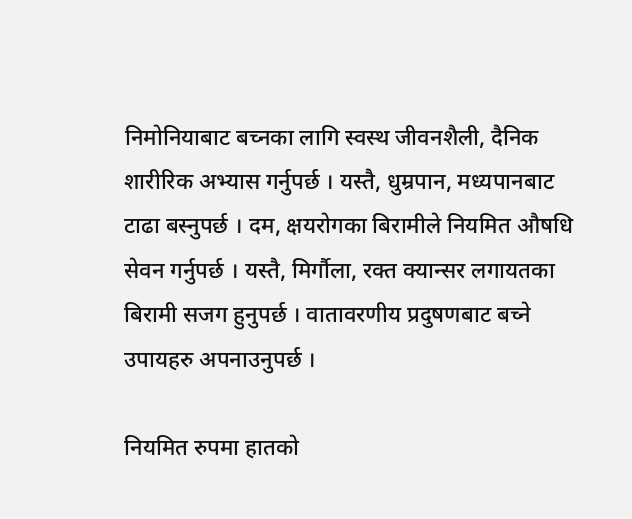निमोनियाबाट बच्नका लागि स्वस्थ जीवनशैली, दैनिक शारीरिक अभ्यास गर्नुपर्छ । यस्तै, धुम्रपान, मध्यपानबाट टाढा बस्नुपर्छ । दम, क्षयरोगका बिरामीले नियमित औषधि सेवन गर्नुपर्छ । यस्तै, मिर्गौला, रक्त क्यान्सर लगायतका बिरामी सजग हुनुपर्छ । वातावरणीय प्रदुषणबाट बच्ने उपायहरु अपनाउनुपर्छ ।

नियमित रुपमा हातको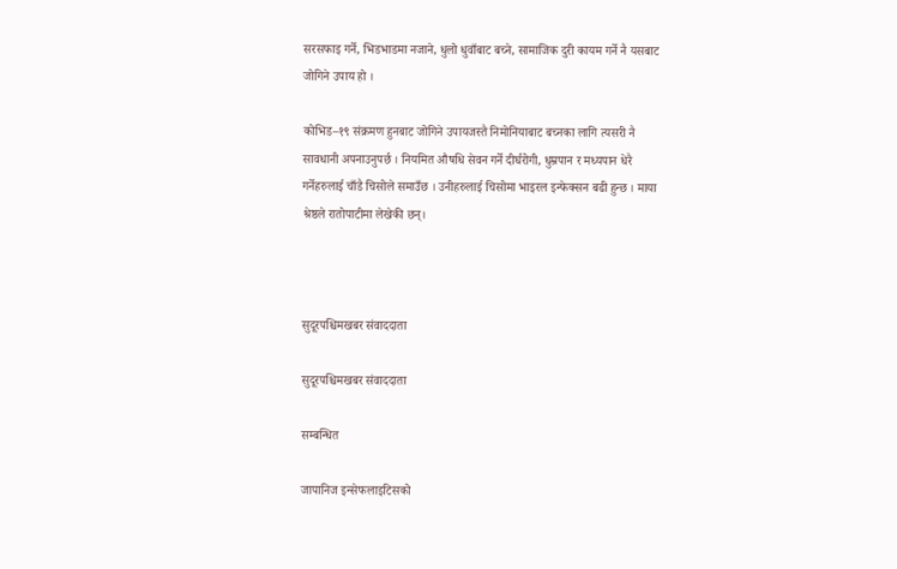सरसफाइ गर्ने, भिडभाडमा नजाने, धुलो धुवाँबाट बच्ने, सामाजिक दुरी कायम गर्ने नै यसबाट जोगिने उपाय हो ।

कोभिड–१९ संक्रमण हुनबाट जोगिने उपायजस्तै निमोनियाबाट बच्नका लागि त्यसरी नै सावधानी अपनाउनुपर्छ । नियमित औषधि सेवन गर्ने दीर्घरोगी, धुम्रपान र मध्यपान धेरै गर्नेहरुलाई चाँडै चिसोले समाउँछ । उनीहरुलाई चिसोमा भाइरल इन्फेक्सन बढी हुन्छ । माया श्रेष्ठले रातोपाटीमा लेखेकी छन्।



सुदूरपश्चिमखबर संवाददाता

सुदूरपश्चिमखबर संवाददाता

सम्बन्धित

जापानिज इन्सेफलाइटिसको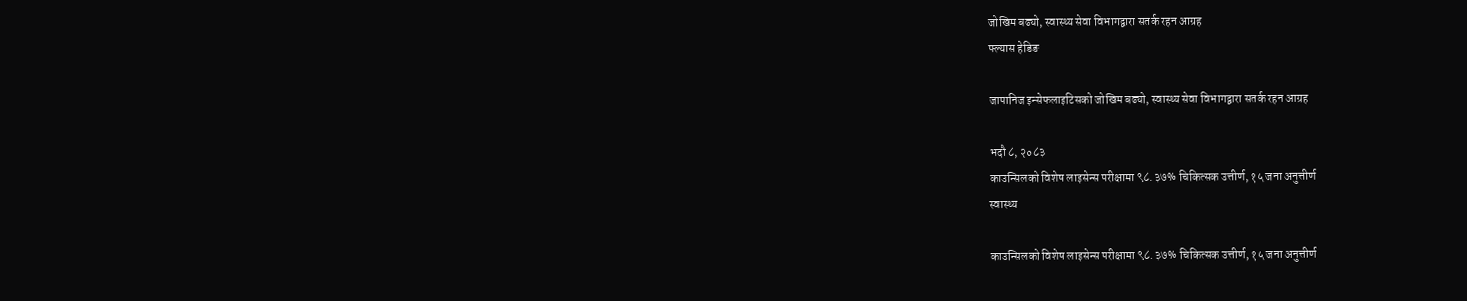जोखिम बढ्यो, स्वास्थ्य सेवा विभागद्वारा सतर्क रहन आग्रह
फ्ल्यास हेडिङ

जापानिज इन्सेफलाइटिसको जोखिम बढ्यो, स्वास्थ्य सेवा विभागद्वारा सतर्क रहन आग्रह

भदौ ८, २०८३
काउन्सिलको विशेष लाइसेन्स परीक्षामा ९८.३७% चिकित्सक उत्तीर्ण, १५ जना अनुत्तीर्ण
स्वास्थ्य

काउन्सिलको विशेष लाइसेन्स परीक्षामा ९८.३७% चिकित्सक उत्तीर्ण, १५ जना अनुत्तीर्ण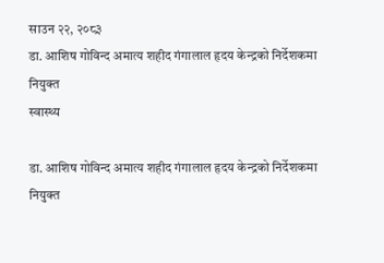साउन २२, २०८३
डा. आशिष गोविन्द अमात्य शहीद गंगालाल हृदय केन्द्रको निर्देशकमा नियुक्त
स्वास्थ्य

डा. आशिष गोविन्द अमात्य शहीद गंगालाल हृदय केन्द्रको निर्देशकमा नियुक्त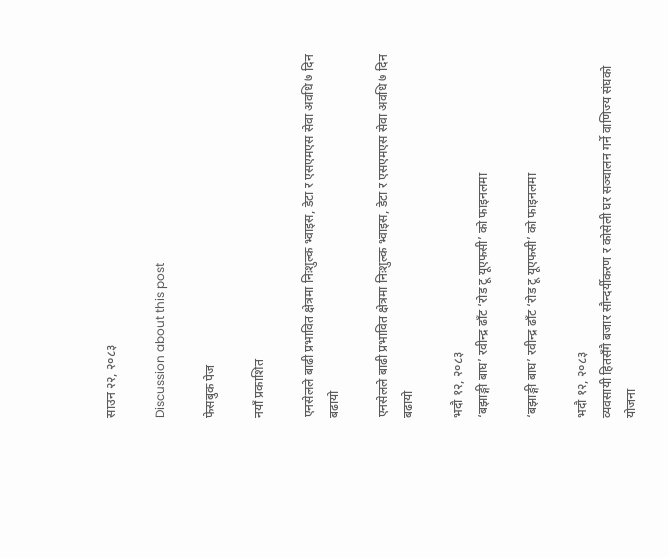साउन २२, २०८३

Discussion about this post

फेसबुक पेज

नयाँ प्रकाशित

एनसेलले बाढी प्रभावित क्षेत्रमा निःशुल्क भ्वाइस, डेटा र एसएमएस सेवा अवधि ७ दिन बढायो

एनसेलले बाढी प्रभावित क्षेत्रमा निःशुल्क भ्वाइस, डेटा र एसएमएस सेवा अवधि ७ दिन बढायो

भदौ १२, २०८३
‘बझाङ्गी बाघ’ रवीन्द्र ढाँट ‘रोड टू यूएफसी’ को फाइनलमा

‘बझाङ्गी बाघ’ रवीन्द्र ढाँट ‘रोड टू यूएफसी’ को फाइनलमा

भदौ १२, २०८३
व्यवसायी हितसँगै बजार सौन्दर्यीकरण र कोसेली घर सञ्चालन गर्ने वाणिज्य संघको योजना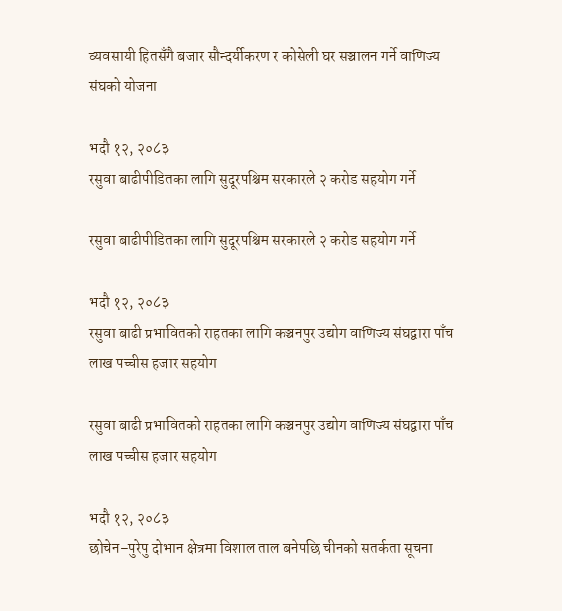व्यवसायी हितसँगै बजार सौन्दर्यीकरण र कोसेली घर सञ्चालन गर्ने वाणिज्य संघको योजना

भदौ १२, २०८३
रसुवा बाढीपीडितका लागि सुदूरपश्चिम सरकारले २ करोड सहयोग गर्ने

रसुवा बाढीपीडितका लागि सुदूरपश्चिम सरकारले २ करोड सहयोग गर्ने

भदौ १२, २०८३
रसुवा बाढी प्रभावितको राहतका लागि कञ्चनपुर उद्योग वाणिज्य संघद्वारा पाँच लाख पच्चीस हजार सहयोग

रसुवा बाढी प्रभावितको राहतका लागि कञ्चनपुर उद्योग वाणिज्य संघद्वारा पाँच लाख पच्चीस हजार सहयोग

भदौ १२, २०८३
छोचेन–पुरेपु दोभान क्षेत्रमा विशाल ताल बनेपछि चीनको सतर्कता सूचना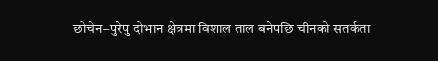छोचेन–पुरेपु दोभान क्षेत्रमा विशाल ताल बनेपछि चीनको सतर्कता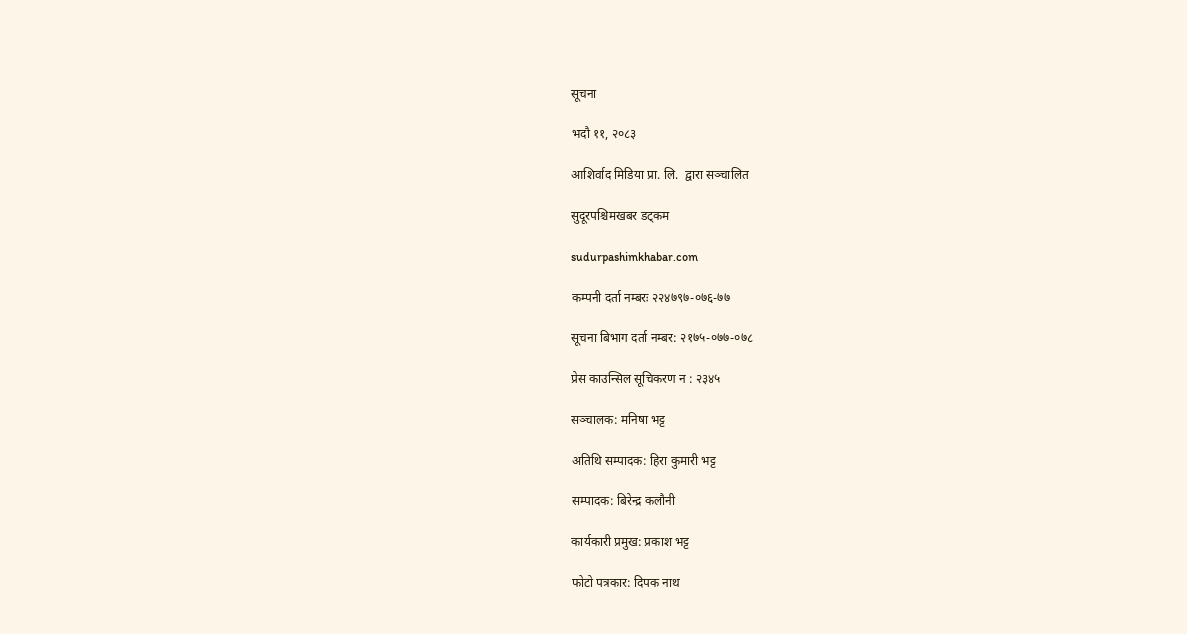सूचना

भदौ ११, २०८३

आशिर्वाद मिडिया प्रा. लि.  द्वारा सञ्चालित

सुदूरपश्चिमखबर डट्कम

sudurpashimkhabar.com

कम्पनी दर्ता नम्बरः २२४७९७-०७६-७७

सूचना बिभाग दर्ता नम्बर: २१७५-०७७-०७८

प्रेस काउन्सिल सूचिकरण न : २३४५

सञ्चालक: मनिषा भट्ट

अतिथि सम्पादक: हिरा कुमारी भट्ट

सम्पादक: बिरेन्द्र कलौनी

कार्यकारी प्रमुख: प्रकाश भट्ट

फोटो पत्रकार: दिपक नाथ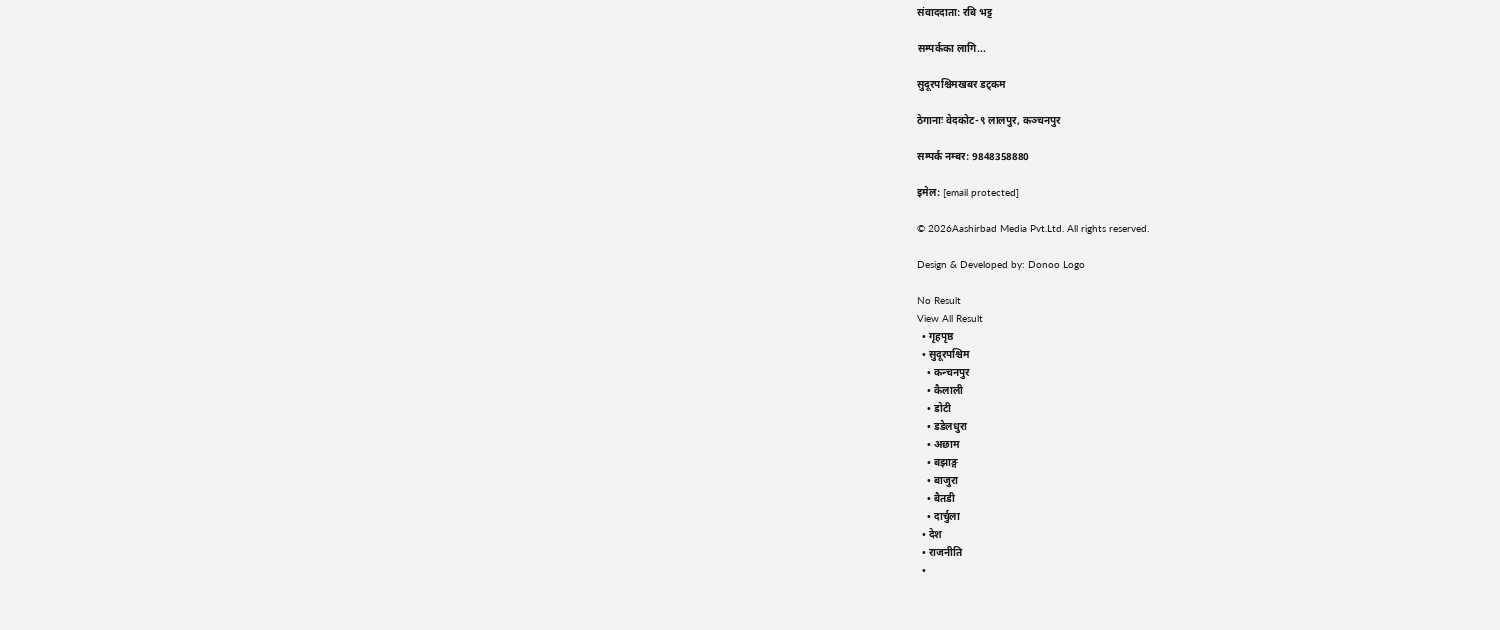संवाददाता: रबि भट्ट

सम्पर्कका लागि...

सुदूरपश्चिमखबर डट्कम

ठेगानाः वेदकोट-९ लालपुर, कञ्चनपुर

सम्पर्क नम्बर: 9848358880

इमेल: [email protected]

© 2026Aashirbad Media Pvt.Ltd. All rights reserved.

Design & Developed by: Donoo Logo

No Result
View All Result
  • गृहपृष्ठ
  • सुदूरपश्चिम
    • कन्चनपुर
    • कैलाली
    • डोटी
    • डडेलधुरा
    • अछाम
    • बझाङ्ग
    • बाजुरा
    • बैतडी
    • दार्चुला
  • देश
  • राजनीति
  •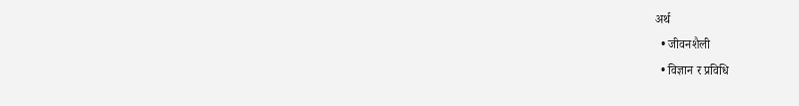अर्थ
  • जीवनशैली
  • विज्ञान र प्रविधि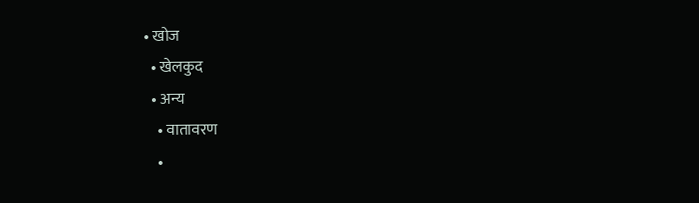• खोज
  • खेलकुद
  • अन्य
    • वातावरण
    •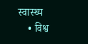स्वास्थ्य
    • विश्व